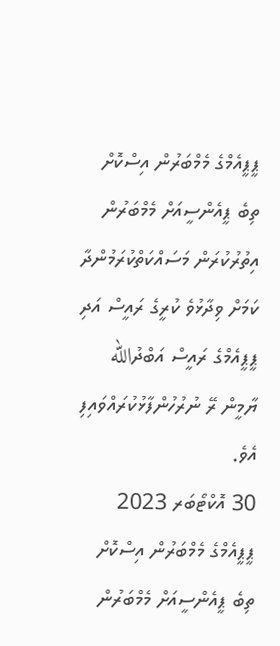ޕީޕީއެމްގެ މެމްބަރުން އިސްކޮށް ތިބެ ޕީއެންސީއަށް މެމްބަރުން އިތުރުކުރަން މަސައްކަތްކުރަމުންދާ ކަމަށް ވިދާޅުވެ ކުރީގެ ރައީސް އަދި ޕީޕީއެމްގެ ރައީސް އަބްދުالله ޔާމީން ރޭ ނުރުހުންފާޅުކުރައްވައިފި އެވެ.
30 އޮކްޓޯބަރ 2023
ޕީޕީއެމްގެ މެމްބަރުން އިސްކޮށް ތިބެ ޕީއެންސީއަށް މެމްބަރުން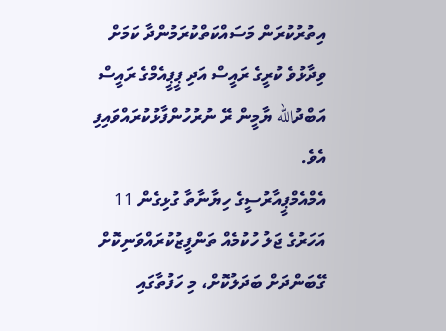އިތުރުކުރަން މަސައްކަތްކުރަމުންދާ ކަމަށް ވިދާޅުވެ ކުރީގެ ރައީސް އަދި ޕީޕީއެމްގެ ރައީސް އަބްދުالله ޔާމީން ރޭ ނުރުހުންފާޅުކުރައްވައިފި އެވެ.
އެމްއެމްޕީއާރުސީގެ ހިޔާނާތާ ގުޅިގެން 11 އަހަރުގެ ޖަލު ހުކުމެއް ތަންފީޒުކުރައްވަނިކޮށް ގޭބަންދަށް ބަދަލުކޮށް، މި ހަފުތާގައި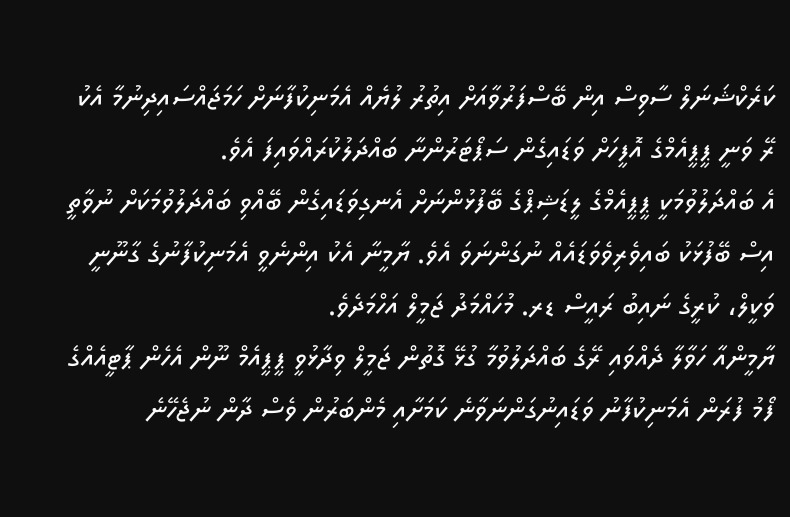ކަރެކްޝަނަލް ސާވިސް އިން ބޭސްފަރުވާއަށް އިތުރު ލުޔެއް އެމަނިކުފާނަށް ހަމަޖައްސައިދިނުމާ އެކު ރޭ ވަނީ ޕީޕީއެމްގެ އޮފީހަށް ވަޑައިގެން ސަޕޯޓަރުންނާ ބައްދަލުކުރައްވައިފަ އެވެ.
އެ ބައްދަލުވުމަކީ ޕީޕީއެމްގެ ލީޑަޝިޕްގެ ބޭފުޅުންނަށް އެނގިވަޑައިގެން ބޭއްވި ބައްދަލުވުމަކަށް ނުވާތީ އިސް ބޭފުޅަކު ބައިވެރިވެވަޑައެއް ނުގަންނަވަ އެވެ. ޔާމީނާ އެކު އިންނެވީ އެމަނިކުފާނުގެ ގާނޫނީ ވަކީލް، ކުރީގެ ނައިބު ރައީސް ޑރ. މުހައްމަދު ޖަމީލް އަހްމަދެވެ.
ޔާމީންއާ ހަވާލާ ދެއްވައި ރޭގެ ބައްދަލުވުމާ ގުޅޭ ގޮތުން ޖަމީލް ވިދާޅުވީ ޕީޕީއެމް ނޫން އެހެން ޕާޓީއެއްގެ ފޯމު ފުރަން އެމަނިކުފާނު ވަޑައިނުގަންނަވާނެ ކަމަށާއި މެންބަރުން ވެސް ދާން ނުޖެހޭނެ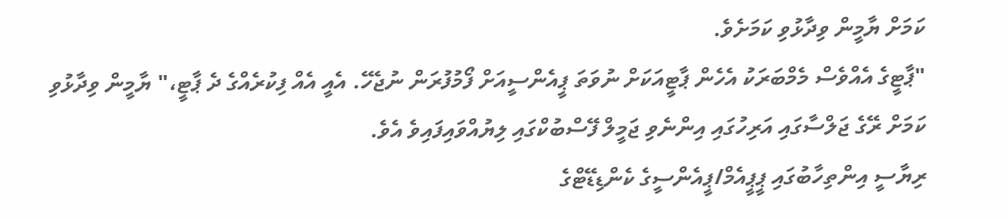ކަމަށް ޔާމީން ވިދާޅުވި ކަމަށެވެ.
"ޕާޓީގެ އެއްވެސް މެމްބަރަކު އެހެން ޕާޓީއަކަށް ނުވަތަ ޕީއެންސީއަށް ފޯމުފުރަން ނުޖެހޭ. އެއީ އެއް ފިކުރެއްގެ ދެ ޕާޓީ،" ޔާމީން ވިދާޅުވި ކަމަށް ރޭގެ ޖަލްސާގައި އަރިހުގައި އިންނެވި ޖަމީލް ފޭސްބުކްގައި ލިޔުއްވައިފައިވެ އެވެ.
ރިޔާސީ އިންތިހާބުގައި ޕީޕީއެމް/ޕީއެންސީގެ ކެންޑިޑޭޓްގެ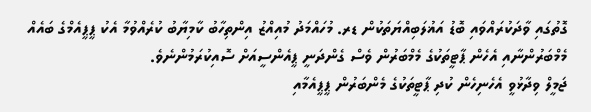ގޮތުގައި ވާދަކުރައްވައި ބޮޑު އަޣުލަބިއްޔަތަކުން ޑރ. މުހައްމަދު މުއިއްޒު އިންތިހާބު ކާމިޔާބު ކުރެއްވުމާ އެކު ޕީޕީއެމްގެ ބައެއް މެމްބަރުންނާއި އެހެން ޕާޓީތަކުގެ މެމްބަރުން ވެސް ގެންދަނީ ޕީއެންސީއަށް ސޮއިކުރަމުންނެވެ.
ޖަމީލް ވިދާޅުވީ އެހެނިހެން ކުދި ޕާޓީތަކުގެ މެންބަރުން ޕީޕީއެމާއި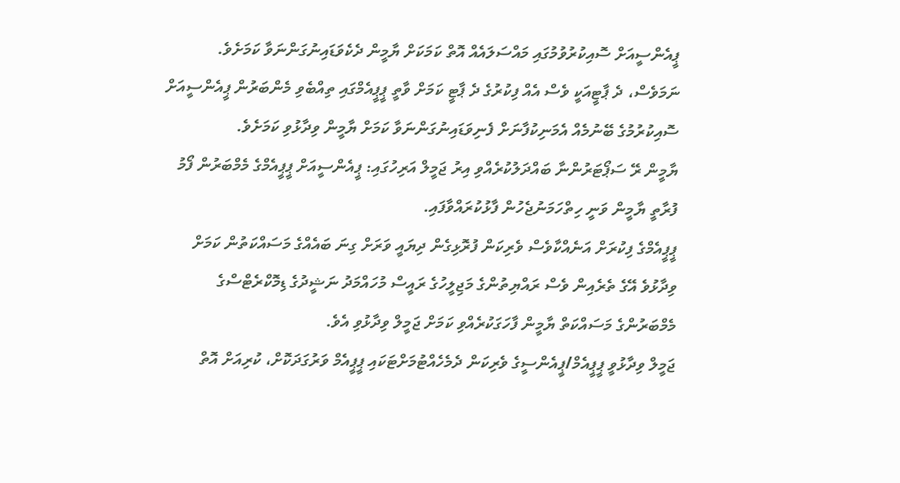ޕީއެންސީއަށް ސޮއިކުރުވުމުގައި މައްސަލައެއް އޮތް ކަމަކަށް ޔާމީން ދެކެވަޑައިނުގަންނަވާ ކަމަށެވެ. ނަމަވެސް، ދެ ޕާޓީއަކީ ވެސް އެއް ފިކުރުގެ ދެ ޕާޓީ ކަމަށް ވާތީ ޕީޕީއެމްގައި ތިއްބެވި މެންބަރުން ޕީއެންސީއަށް ސޮއިކުރުމުގެ ބޭނުމެއް އެމަނިކުފާނަށް ފެނިވަޑައިނުގަންނަވާ ކަމަށް ޔާމީން ވިދާޅުވި ކަމަށެވެ.
ޔާމީން ރޭ ސަޕޯޓަރުންނާ ބައްދަލުކުރެއްވި އިރު ޖަމީލް އަރިހުގައި: ޕީއެންސީއަށް ޕީޕީއެމްގެ މެމްބަރުން ފޯމު ފުރާތީ ޔާމީން ވަނީ ހިތްހަމަނުޖެހުން ފާޅުކުރައްވާފައި.
ޕީޕީއެމްގެ ފިކުރަށް އަނެއްކާވެސް ވެރިކަން ފުރޮޅިގެން ދިޔައީ ވަރަށް ގިނަ ބައެއްގެ މަސައްކަތުން ކަމަށް ވިދާޅުވެ އޭގެ ތެރެއިން ވެސް ރައްޔިތުންގެ މަޖިލީހުގެ ރައީސް މުހައްމަދު ނަޝީދުގެ ޑިމޮކްރެޓްސްގެ މެމްބަރުންގެ މަސައްކަތް ޔާމީން ފާހަގަކުރެއްވި ކަމަށް ޖަމީލް ވިދާޅުވި އެވެ.
ޖަމީލް ވިދާޅުވީ ޕީޕީއެމް/ޕީއެންސީގެ ވެރިކަން ދެމެހެއްޓުމަށްޓަކައި ޕީޕީއެމް ވަރުގަދަކޮށް، ކުރިއަށް އޮތް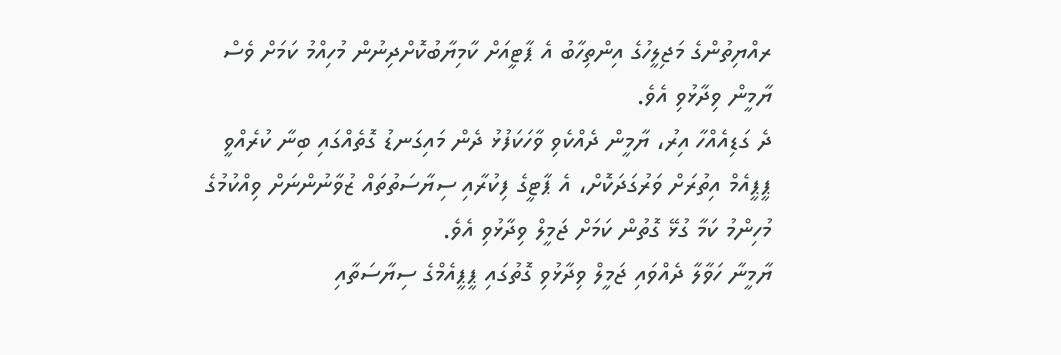ރއްޔިތުންގެ މަޖިލީހުގެ އިންތިހާބު އެ ޕާޓީއަށް ކާމިޔާބުކޮށްދިނުން މުހިއްމު ކަމަށް ވެސް ޔާމީން ވިދާޅުވި އެވެ.
ދެ ގަޑިއެއްހާ އިރު، ޔާމީން ދެއްކެވި ވާހަކަފުޅު ދެން މައިގަނޑު ގޮތެއްގައި ބިނާ ކުރެއްވީ ޕީޕީއެމް އިތުރަށް ވަރުގަދަކޮށް، އެ ޕާޓީގެ ފިކުރާއި ސިޔާސަތުތައް ޒުވާނުންނަށް ވިއްކުމުގެ މުހިންމު ކަމާ ގުޅޭ ގޮތުން ކަމަށް ޖަމީލް ވިދާޅުވި އެވެ.
ޔާމީނާ ހަވާލާ ދެއްވައި ޖަމީލް ވިދާޅުވި ގޮތުގައި ޕީޕީއެމްގެ ސިޔާސަތާއި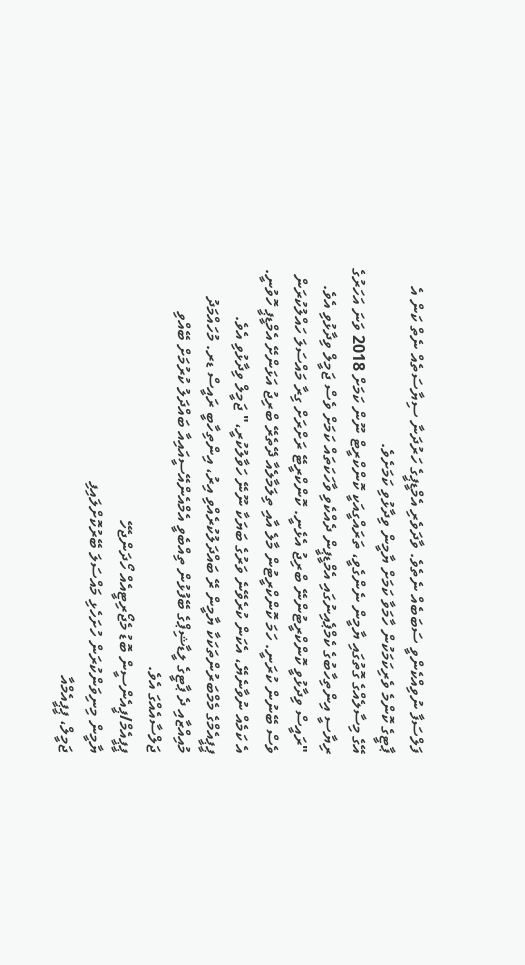ފަލްސަފާ ނުވިއްކެންވީ ސަބަބެއް ނެތެވެ. ވާދަވެރި އެމްޑީޕީގެ ހަރުދަނާ ސިޔާސަތެއް ނެތް ކަން އެ ޕާޓީގެ ކޮންމެ ވެރިކަމަކުން ހާމަވާ ކަމަށް ޔާމީން ވިދާޅުވި ކަމަށެވެ.
އޭގެ މިސާލެއްގެ ގޮތުގައި ޔާމީން ނެންގެވީ، ތަރައްގީއަކީ ކޮންކްރީޓް ނޫން ކަމަށް 2018 ވަނަ އަހަރުގެ ރިޔާސީ އިންތިހާބުގެ ކެމްޕެއިނުގައި އެމްޑީޕީން ދެއްކެވި ވާހަކަތައް ކަމަށް ވެސް ޖަމީލް ވިދާޅުވި އެވެ.
"ރައީސް ވިދާޅުވީ ކޮންކްރީޓުންނޭ ބްރިޖު އެޅެނީ. ކޮންކްރީޓޭ ރަށްރަށް ގިރާ މައްސަލަ ހައްލުކުރަން ވެސް ބޭނުން ކުރަނީ. ހަމަ ކޮންކްރީޓުން މާލެ އާއި ތިލަމާލެއާ ދޭތެރޭ ބްރިޖު އަޅަންށޭ އެމްޑީޕީ ހޮވުނީ. އެ ކަމެއް ނުވާނެޔޭ، އެކަން ކުރެވޭނެ ވަރުގެ ބަޔަކާ ނޫނޭ ހަވާލުކުރީ،" ޖަމީލް ވިދާޅުވި އެވެ.
ޕީޕީއެމްގެ މެމްބަރުންތަކަކާ ޔާމީން ރޭ ބައްދަލުކުރެއްވި އިރު، އިންތިހާބީ ރައީސް ޑރ. މުހައްމަދު މުއިއްޒާއި ދެ ޕާޓީގެ ލީޑާޝިޕްގެ ބޭފުޅުން ތިއްބެވީ އެމްއެންއޭސީއައިއާ ބައްދަލު ކުރުމަށް ބޭއްވި ޖަލްސާއެއްގަ އެވެ.
ޕީޕީއެމް/ޕީއެންސީން ބޮޑު މެޖޯރިޓީއެއް ހޯދަންޖެހޭ
ޔާމީން މިނިވަންކުރަން ހުށަހެޅި މައްސަލަ ބޭރުކޮށްލައިފި
ޖަމީލް، ޕީޕީއެމްއާ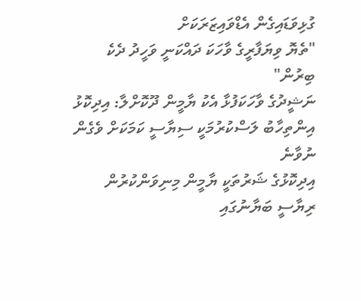ގުޅިވަޑައިގެން އެޑްވައިޒަރަކަށް
"ތެޔޮ ވިޔަފާރީގެ ވާހަކަ ދައްކަނީ ވަހީދު ދެކެ ބިރުން"
ނަޝީދުގެ ވާހަކަފުޅާ އެކު ޔާމީން ދޫކޮށްލާ: އިދިކޮޅު
އިންތިހާބު ލަސްކުރުމަކީ ސިޔާސީ ކަމަކަށް ވެގެން ނުވާނެ
އިދިކޮޅުގެ ޝަރުތަކީ ޔާމީން މިނިވަންކުރުން
ރިޔާސީ ބަޔާނުގައި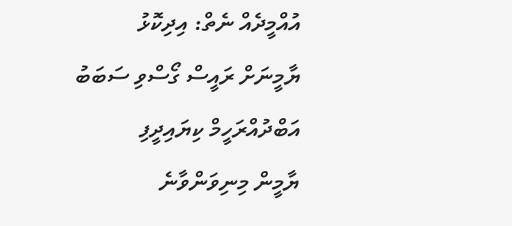އުއްމީދެއް ނެތް: އިދިކޮޅު
ޔާމީނަށް ރައީސް ގޯސްވި ސަބަބު އަބްދުއްރަހީމް ކިޔައިދީފި
ޔާމީން މިނިވަންވާނެ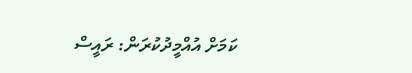ކަމަށް އުއްމީދުކުރަން: ރައީސް